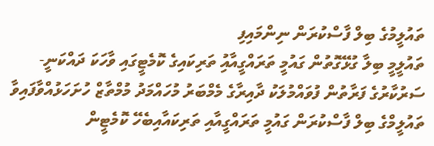ތައުލީމުގެ ބިލް ފާސްކުރަން ނިންމައިފި
ތައުލީމީ ބިލާ ގުޅޭގޮތުން ގައުމީ ތަރައްގީއާއުި ތަރިކައިގެ ކޮމެޓީގައި ވާހަކަ ދައްކަނީ-
ސަރުކާރުގެ ފަރާތުން ފުވައްމުލަކު ދާއިރާގެ މެމްބަރު މުހައްމަދު މުމްތާޒް ހުށަހަޅުއްވާފައިވާ ތައުލީމްގެ ބިލް ފާސްކުރަން ގައުމީ ތަރައްގީއާއި ތަރިކައާއިބެހޭ ކޮމެޓީން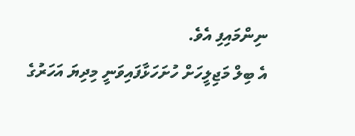ނިންމައިފި އެވެ.
އެ ބިލް މަޖިލީހަށް ހުށަހަޅާފައިވަނީ މިދިޔަ އަހަރުގެ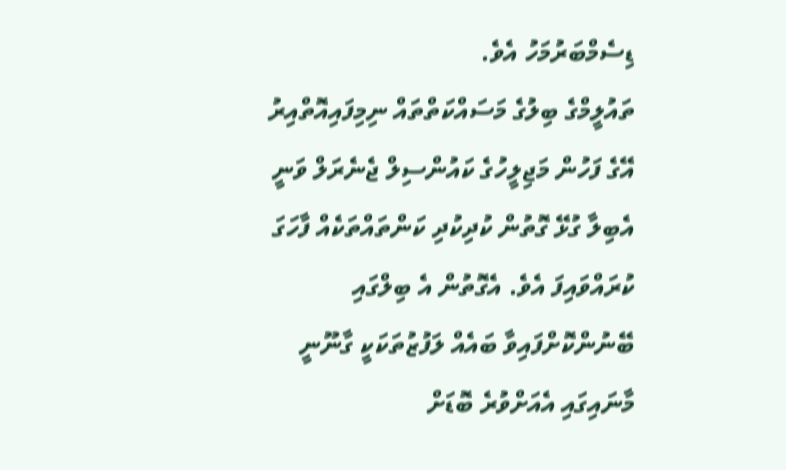ޑިސެމްބަރުމަހު އެވެ.
ތައުލީމްގެ ބިލުގެ މަސައްކަތްތައް ނިމިފައިއޮތްއިރު އޭގެ ފަހުން މަޖިލީހުގެ ކައުންސިލް ޖެނެރަލް ވަނީ އެބިލާ ގުޅޭ ގޮތުން ކުދިކުދި ކަންތައްތަކެއް ފާހަގަ ކުރައްވައިފަ އެވެ. އެގޮތުން އެ ބިލްގައި ބޭނުންކޮށްފައިވާ ބައެއް ލަފުޒުތަކަކީ ގާނޫނީ މާނައިގައި އެއަށްވުރެ ބޮޑަށް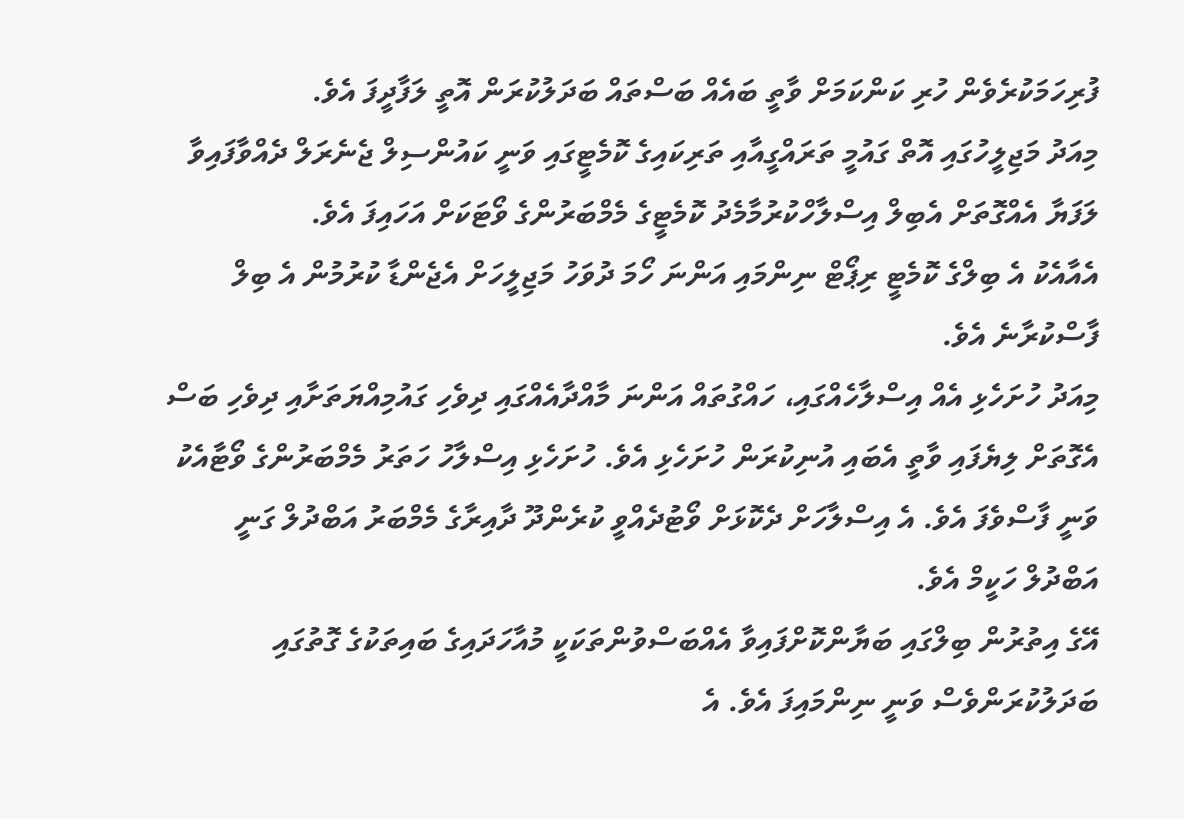ފުރިހަމަކުރެވެން ހުރި ކަންކަމަށް ވާތީ ބައެއް ބަސްތައް ބަދަލުކުރަން އޮތީ ލަފާދީފަ އެވެ.
މިއަދު މަޖިލީހުގައި އޮތް ގައުމީ ތަރައްގީއާއި ތަރިކައިގެ ކޮމެޓީގައި ވަނީ ކައުންސިލް ޖެނެރަލް ދެއްވާފައިވާ ލަފަޔާ އެއްގޮތަށް އެބިލް އިސްލާހްކުރުމާމެދު ކޮމެޓީގެ މެމްބަރުންގެ ވޯޓަކަށް އަހައިފަ އެވެ.
އެއާއެކު އެ ބިލްގެ ކޮމެޓީ ރިޕޯޓް ނިންމައި އަންނަ ހޯމަ ދުވަހު މަޖިލީހަށް އެޖެންޑާ ކުރުމުން އެ ބިލް ފާސްކުރާނެ އެވެ.
މިއަދު ހުށަހެޅި އެއް އިސްލާހެއްގައި، ހައްގުތައް އަންނަ މާއްދާއެއްގައި ދިވެހި ގައުމިއްޔަތަށާއި ދިވެހި ބަސް އެގޮތަށް ލިޔެފައި ވާތީ އެބައި އުނިކުރަން ހުށަހެޅި އެވެ. ހުށަހެޅި އިސްލާހު ހަތަރު މެމްބަރުންގެ ވޯޓާއެކު ވަނީ ފާސްވެފަ އެވެ. އެ އިސްލާހަށް ދެކޮޅަށް ވޯޓުދެއްވީ ކުރެންދޫ ދާއިރާގެ މެމްބަރު އަބްދުލް ގަނީ އަބްދުލް ހަކީމް އެވެ.
އޭގެ އިތުރުން ބިލްގައި ބަޔާންކޮށްފައިވާ އެއްބަސްވުންތަކަކީ މުއާހަދައިގެ ބައިތަކުގެ ގޮތުގައި ބަދަލުކުރަންވެސް ވަނީ ނިންމައިފަ އެވެ. އެ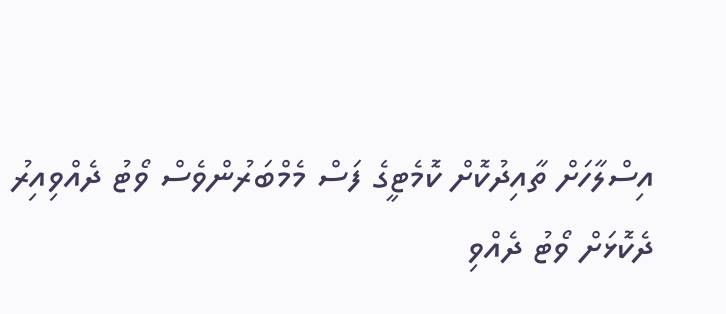އިސްލާހަށް ތާއިދުކޮށް ކޮމެޓީގެ ފަސް މެމްބަރުންވެސް ވޯޓު ދެއްވިއިރު ދެކޮޅަށް ވޯޓު ދެއްވި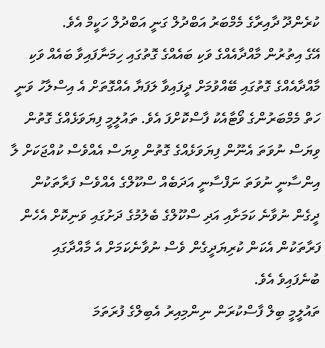ކުރެންދޫ ދާއިރާގެ މެމްބަރު އަބްދުލް ގަނީ އަބްދުލް ހަކީމް އެވެ.
އޭގެ އިތުރުން މާއްދާއެއްގެ ވަކި ބައެއްގެ ގޮތުގައި ހިމަނާފައިވާ ބައެއް ވަކި މާއްދާއެއްގެ ގޮތުގައި ބޭއްވުމަށް ދީފައިވާ ލަފަޔާ އެއްގޮތަށް އެ އިސްލާހު ވަނީ ހަތް މެމްބަރުންގެ ވޯޓާއެކު ފާސްކޮށްފަ އެވެ. ތައުލީމީ ފިޔަވަޅެއްގެ ގޮތުން ވިޔަސް ނުވަތަ އެނޫން ފިޔަވަޅެއްގެ ގޮތުން ވިޔަސް އެއްވެސް ކުއްޖަކަށް ލާ އިންސާނީ ނުވަތަ ނަފްސާނީ އަދަބެއް ސްކޫލްގެ އެއްވެސް ފަރާތަކުން ދީގެން ނުވާނެ ކަމަށާއި އަދި ސްކޫލްގެ ބެލުމުގެ ދަށުގައި ވަނިކޮށް އެހެން ފަރާތަކުން އެކަން ކުރިޔަދީގެން ވެސް ނުވާނެކަމަށް އެ މާއްދާގައި ބުނެފައިވެ އެވެ.
ތައުލީމީ ބިލް ފާސްކުރަން ނިންމިއިރު އެބިލްގެ ފުރަތަމަ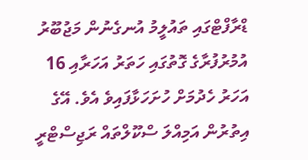ޑްރާފްޓްގައި ތައުލީމު އުނގެނުން މަޖުބޫރު އުމުރުފުރާގެ ގޮތުގައި ހަތަރު އަހަރާއި 16 އަހަރު ހެދުމަށް ހުށަހަޅާފައިވެ އެވެ. އޭގެ އިތުރުން އަމިއްލަ ސްކޫލްތައް ރަޖިސްޓްރީ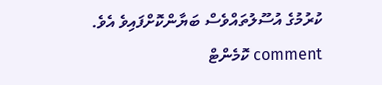ކުރުމުގެ އުސޫލުތައްވެސް ބަޔާންކޮށްފައިވެ އެވެ.
comment ކޮމެންޓް